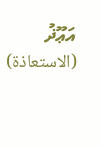އަޢޫޛު (الاستعاذة)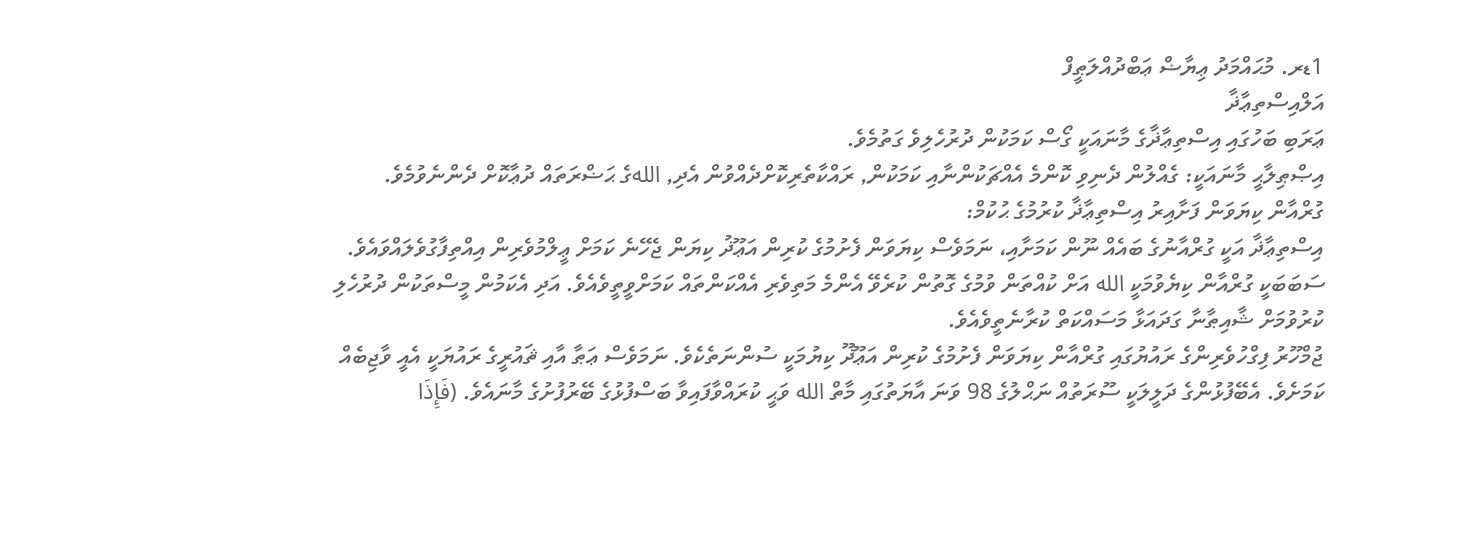1ޑރ. މުޙައްމަދު ޢިޔާޟް ޢަބްދުއްލަޠީފް
އަލްއިސްތިޢާޛާ
ޢަރަބި ބަހުގައި އިސްތިޢާޛާގެ މާނައަކީ ގޯސް ކަމަކުން ދުރުހެލިވެ ގަތުމެވެ.
އިޞްޠިލާޙީ މާނައަކީ: ގެއްލުން ދެނިވި ކޮންމެ އެއްޗަކުންނާއި ކަމަކުން, ރައްކާތެރިކޮށްދެއްވުން އެދި, اللهގެ ޙަޟްރަތައް ދުޢާކޮށް ދެންނެވުމެވެ.
ގުރްއާން ކިޔަވަން ފަށާއިރު އިސްތިޢާޛާ ކުރުމުގެ ޙުކުމް:
އިސްތިޢާޛާ އަކީ ގުރްއާނުގެ ބައެއް ނޫން ކަމަށާއި، ނަމަވެސް ކިޔަވަން ފެށުމުގެ ކުރިން އަޢޫޛު ކިޔަން ޖެހޭނެ ކަމަށް ޢީލްމުވެރިން އިއްތިފާގުވެލައްވައެވެ. ސަބަބަކީ ގުރްއާން ކިޔެވުމަކީ الله އަށް ކުއްތަން ވުމުގެ ގޮތުން ކުރެވޭ އެންމެ މަތިވެރި އެއްކަންތައް ކަމަށްވީތީވެއެވެ. އަދި އެކަމުން މީސްތަކުން ދުރުހެލި ކުރުވުމަށް ޝާއިޠާނާ ގަދައަޅާ މަސައްކަތް ކުރާނެތީވެއެވެ.
ޖުމްހޫރު ފިގްހުވެރިންގެ ރައުޔުގައި ގުރްއާން ކިޔަވަން ފެށުމުގެ ކުރިން އަޢޫޛޫ ކިޔުމަކީ ސުންނަތެކެވެ. ނަމަވެސް ޢަޠާ އާއި ޘައުރީގެ ރައުޔަކީ އެއީ ވާޖިބެއް ކަމަށެވެ. އެބޭފުޅުންގެ ދަލީލަކީ ސޫރަތުއް ނަޙްލުގެ 98 ވަނަ އާޔަތުގައި މާތް الله ވަޙީ ކުރައްވާފައިވާ ބަސްފުޅުގެ ބޭރުފުށުގެ މާނައެވެ. (فَإِذَا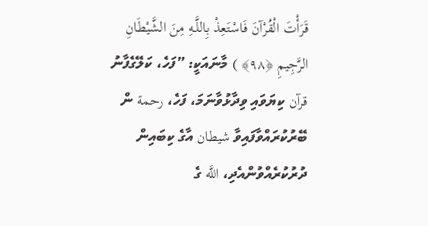قَرَأْتَ الْقُرْآنَ فَاسْتَعِذْ بِاللَّـهِ مِنَ الشَّيْطَانِ الرَّجِيمِ ﴿٩٨﴾ ) މާނައަކީ: ”ފަހެ، ކަލޭގެފާނު قرآن ކިޔަވައި ވިދާޅުވާނަމަ، ފަހެ، رحمة ން ބޭރުކުރައްވާފައިވާ شيطان އާގެ ކިބައިން ދުރުކުރެއްވުންއެދި، اللَّه ގެ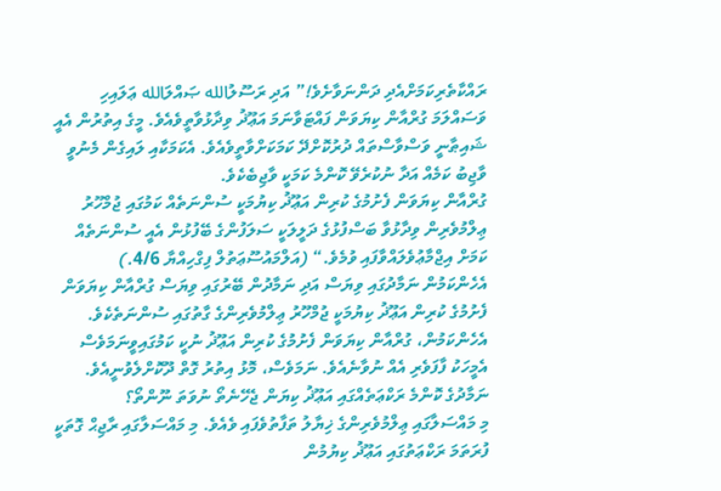ރައްކާތެރިކަމަށްއެދި ދަންނަވާށެވެ!” އަދި ރަސޫލުالله ޞައްލަالله ޢަލައިހި ވަސައްލަމަ ގުރްއާން ކިޔަވަން ފައްޓަވާނަމަ އަޢޫޛު ވިދާޅުވާތީވެއެވެ. މީގެ އިތުރުން އެއީ ޝައިޠާނީ ވަސްވާސްތައް ދުރުކޮށްދޭ ކަމަކަށްވާތީވެއެވެ. އެކަމަކާއި ލައިގެން މެނުވީ ވާޖިބު ކަމެއް އަދާ ނުކުރެވޭ ކޮންމެ ކަމަކީ ވާޖިބެކެވެ.
ގުރްއާން ކިޔަވަން ފެށުމުގެ ކުރިން އަޢޫޛު ކިޔުމަކީ ސުންނަތެއް ކަމުގައި ޖުމްހޫރު ޢިލްމުވެރިން ވިދާޅުވާ ބަސްފުޅުގެ ދަލީލަކީ ސަލަފުންގެ ބޭފުޅުން އެއީ ސުންނަތެއް ކަމަށް އިޖްމާޢުވެލައްވާފައި ވުމެވެ.“ (އަލްމައުސޫޢަތުލް ފިގްހިއްޔާ 4/6.)
އެހެންކަމުން ނަމާދުގައި ވިޔަސް އަދި ނަމާދުން ބޭރުގައި ވިޔަސް ގުރްއާން ކިޔަވަން ފެށުމުގެ ކުރިން އަޢޫޛު ކިޔުމަކީ ޖުމްހޫރު ޢިލްމުވެރިންގެ ގާތުގައި ސުންނަތެކެވެ. އެހެންކަމުން، ގުރްއާން ކިޔަވަން ފެށުމުގެ ކުރިން އަޢޫޛު ނުކީ ކަމުގައިވީނަމަވެސް އެމީހަކު ފާފަވެރި އެއް ނުވާނެއެވެ. ނަމަވެސް، މޮޅު އިތުރު ގޮތް ދޫކޮށްލެވުނީއެވެ.
ނަމާދުގެ ކޮންމެ ރަކްޢަތެއްގައި އަޢޫޛު ކިޔަން ޖެހޭނެތޯ ނުވަތަ ނޫންތޯ؟
މި މައްސަލާގައި ޢިލްމުވެރިންގެ ޚިޔާލު ތަފާތުވެފައި ވެއެވެ. މި މައްސަލާގައި ރާޖިޙް ގޮތަކީ ފުރަތަމަ ރަކްޢަތުގައި އަޢޫޛު ކިޔުމުން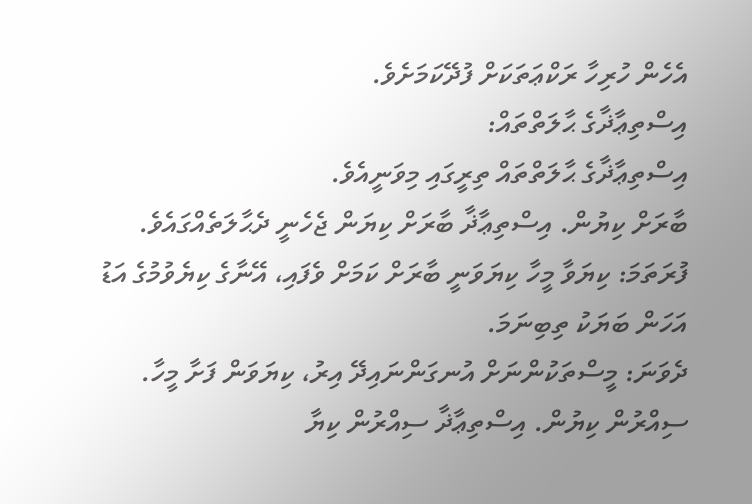އެހެން ހުރިހާ ރަކްޢަތަކަށް ފުދޭކަމަށެވެ.
އިސްތިޢާޛާގެ ޙާލަތްތައް:
އިސްތިޢާޛާގެ ޙާލަތްތައް ތިރީގައި މިވަނީއެވެ.
ބާރަށް ކިޔުން. އިސްތިޢާޛާ ބާރަށް ކިޔަން ޖެހެނީ ދެޙާލަތެއްގައެވެ.
ފުރަތަމަ: ކިޔަވާ މީހާ ކިޔަވަނީ ބާރަށް ކަމަށް ވެފައި، އޭނާގެ ކިޔެވުމުގެ އަޑު އަހަން ބަޔަކު ތިބިނަމަ.
ދެވަނަ: މީސްތަކުންނަށް އުނގަންނައިދޭ އިރު، ކިޔަވަން ފަށާ މީހާ.
ސިއްރުން ކިޔުން. އިސްތިޢާޛާ ސިއްރުން ކިޔާ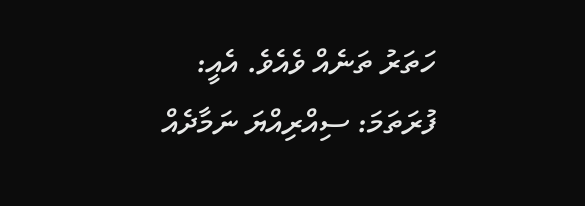ހަތަރު ތަނެއް ވެއެވެ. އެއީ:
ފުރަތަމަ: ސިއްރިއްޔަ ނަމާދެއް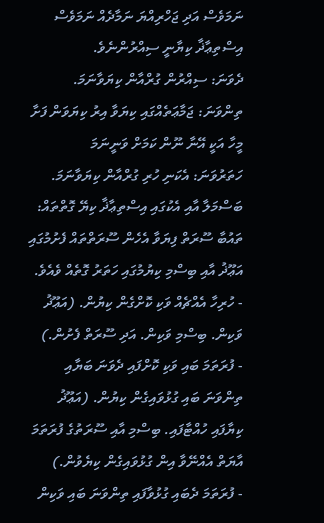ނަމަވެސް އަދި ޖަހްރިއްޔަ ނަމާދެއް ނަމަވެސް އިސްތިޢާޛާ ކިޔާނީ ސިއްރުންނެވެ.
ދެވަނަ: ސިއްރުން ގުރްއާން ކިޔަވާނަމަ.
ތިންވަނަ: ޖަމާޢަތެއްގައި ކިޔަވާ އިރު ކިޔަވަން ފަށާ މީހާ އަކީ އޭނާ ނޫން ކަމަށް ވަނީނަމަ
ހަތަރުވަނަ: އެކަނި ހުރި ގުރްއާން ކިޔަވާނަމަ.
ބަސްމަލާ އާއި އެކުގައި އިސްތިޢާޛާ ކިޔޭ ގޮތްތައް:
ތައުބާ ސޫރަތް ފިޔަވާ އެހެން ސޫރަތްތައް ފެށުމުގައި އަޢޫޛު އާއި ބިސްމި ކިޔުމުގައި ހަތަރު ގޮތެއް ވެއެވެ.
- ހުރިހާ އެއްޗެއް ވަކި ކޮށްގެން ކިޔުން. (އަޢޫޛު ވަކިން. ބިސްމި ވަކިން. އަދި ސޫރަތް ފެށުން.)
- ފުރަތަމަ ބައި ވަކި ކޮށްފައި ދެވަނަ ބަޔާއި ތިންވަނަ ބައި ގުޅުވައިގެން ކިޔުން. (އަޢޫޛު ކިޔާފައި ހުއްޓާފައި. ބިސްމި އާއި ސޫރަތުގެ ފުރަތަމަ އާޔަތް އެއްނޭވާ އިން ގުޅުވައިގެން ކިޔެވުން.)
- ފުރަތަމަ ދެބައި ގުޅުވާފައި ތިންވަނަ ބައި ވަކިން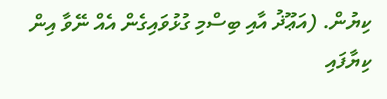ކިޔުން. (އަޢޫޛު އާއި ބިސްމި ގުޅުވައިގެން އެއް ނޭވާ އިން ކިޔާފައި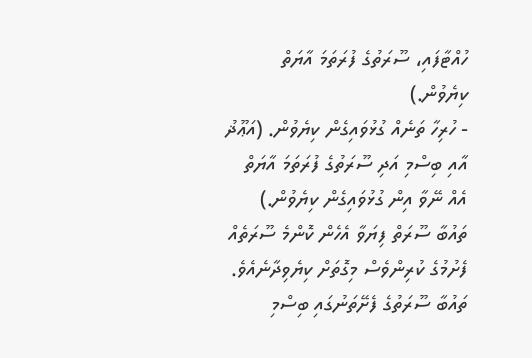ހުއްޓާފައި، ސޫރަތުގެ ފުރަތަމަ އާޔަތް ކިޔެވުން.)
- ހުރިހާ ތަނެއް ގުޅުވައިގެން ކިޔެވުން. (އަޢޫޛު އާއި ބިސްމި އަދި ސޫރަތުގެ ފުރަތަމަ އާޔަތް އެއް ނޭވާ އިން ގުޅުވައިގެން ކިޔެވުން.)
ތައުބާ ސޫރަތް ފިޔަވާ އެހެން ކޮންމެ ސޫރަތެއް ފެށުމުގެ ކުރިންވެސް މިގޮތަށް ކިޔެވިދާނެއެވެ. ތައުބާ ސޫރަތުގެ ފެށޭތަނުގައި ބިސްމި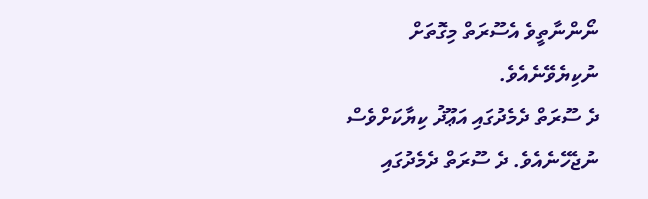ނޯންނާތީވެ އެސޫރަތް މިގޮތަށް ނުކިޔެވޭނެއެވެ.
ދެ ސޫރަތް ދެމެދުގައި އަޢޫޛު ކިޔާކަށްވެސް ނުޖެހޭނެއެވެ. ދެ ސޫރަތް ދެމެދުގައި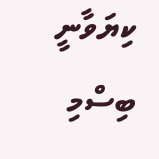ކިޔަވާނީ ބިސްމި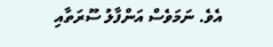އެވެ. ނަމަވެސް އަންފާލު ސޫރަތާއި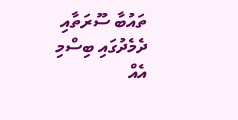ތައުބާ ސޫރަތާއި ދެމެދުގައި ބިސްމި އެއް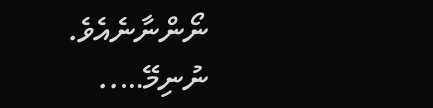ނޯންނާނެއެވެ.
ނުނިމޭ…..